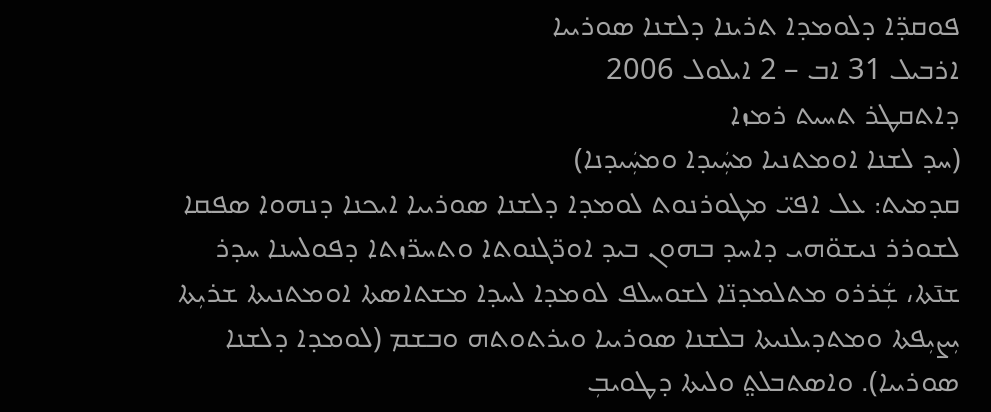ܦܘܩܕ̈ܐ ܕܠܘܡܕܐ ܬܪܝܢܐ ܕܠܫܢܐ ܣܘܪܝܝܐ
ܐܪܒܝܠ 31 ܐܒ – 2 ܐܝܠܘܠ 2006
ܕܐܬܩܛܪ ܬܚܝܬ ܪܡܙܐ
(ܚܕ ܠܫܢܐ ܐܘܡܬܢܝܐ ܡܚܲܝܕܐ ܘܡܚܲܝܕܢܐ)
ܩܕܡܝܬ: ܥܠ ܐܦܝ̈ ܡܛܘܪܢܘܬ ܠܘܡܕܐ ܕܠܫܢܐ ܣܘܪܝܝܐ ܐܝܟܢܐ ܕܢܗܘܐ ܣܦܩܐ ܠܫܘܪܪ ܢܝܫܘ̈ܗܝ ܕܐܚܕ ܒܗܘܢ ܒܝܕ ܐܘܪ̈ܓܢܘܬܐ ܘܬܚܪ̈ܙܬܐ ܕܦܘܠܚܢܐ ܚܕܪ ܫܢ̄ܬܐ، ܫܲܪܪܘ ܡܬܠܡܕܢ̈ܐ ܠܫܘܚܠܦ ܠܘܡܕܐ ܠܚܕܐ ܡܫܬܐܣܬܐ ܐܘܡܬܢܝܬܐ ܫܪܝܼܬܐ ܝܼܨܝܼܦܬܐ ܘܡܬܕܝܠܢܝܬܐ ܒܠܫܢܐ ܣܘܪܝܝܐ ܘܝܪܬܘܬܗ ܘܒܫܡ (ܠܘܡܕܐ ܕܠܫܢܐ ܣܘܪܝܝܐ). ܘܐܣܬܒܠܬ̤ ܘܠܝܬܐ ܕܛܘܝܒܼ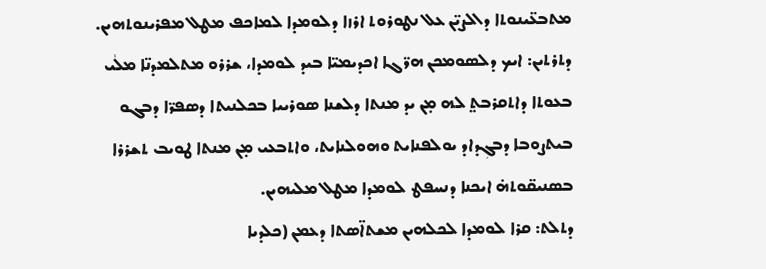ܡܬܒܥ̈ܝܢܘܬܐ ܕܐܠܨܝ̈ܢ ܥܠ ܢܛܘܪܘܬ ܐܪܙܐ ܕܠܘܡܕܐ ܠܡܐܟܦ ܡܛܠ ܡܦܪܝܢܘܬܗܝܢ.
ܕܬܪܬܝܢ: ܐܝܟ ܕܠܣܘܡܟܢ ܗܪ̈ܓܐ ܐܟܕܝܡܝ̈ܐ ܒܝܕ ܠܘܡܕܐ، ܫܪܪܘ ܡܬܠܡܕܢ̈ܐ ܡܠܵܝ ܒܥܘܬܐ ܕܐܬܩܪܒܬ̤ ܠܗ ܡ̣ܢ ܝܕ ܡܢܬܐ ܕܠܫܢܐ ܣܘܪܝܝܐ ܒܟܠܢܝܬܐ ܕܣܦܪ̈ܐ ܕܒܓܘ ܒܝܬܨܘܒܐ ܕܒܓܼܕܐܕ ܝܘܠܦܢܐܝܬ ܘܗܘܠܢܐܝܬ، ܘܐܬܒܥܝ ܡ̣ܢ ܡܢܬܐ ܛܘܝܒ ܬܫܪܪܐ ܒܣܢܝܩ̈ܘܬܗ̇ ܐܝܟܢܐ ܕܢܚܦܛ ܠܘܡܕܐ ܡܛܠ ܡܠܝܗܝܢ.
ܕܬܠܬ: ܩܪܐ ܠܘܡܕܐ ܠܟܠܗܝܢ ܡܫܬܐ̈ܣܬܐ ܕܥܡܢ (ܟܠܕܝܐ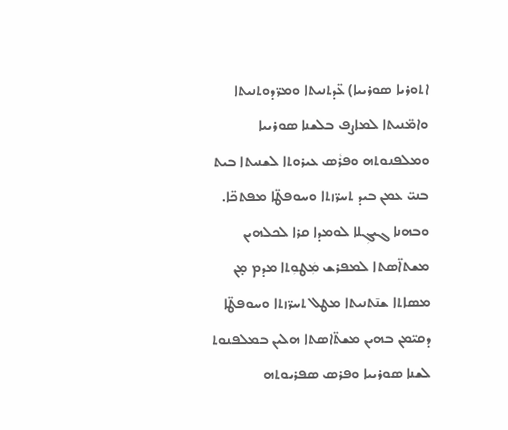ܐܬܘܪܝܐ ܣܘܪܝܝܐ) ܥ̈ܕܬܢܝܬܐ ܘܡܪ̈ܕܘܬܢܝܬܐ ܘܐܡ̈ܢܝܬܐ ܠܡܐܨܦ ܒܠܫܢܐ ܣܘܪܝܝܐ ܘܡܠܦܢܘܬܗ ܘܦܪܵܣ ܥܝܪܘܬܐ ܠܫܢܝܬܐ ܒܝܬ ܒܢܝ̈ ܥܡܢ ܒܝܕ ܬܚܪ̈ܙܬܐ ܘܚܘܦܛ̈ܐ ܡܦܬܟ̈ܐ. ܘܒܗܢܐ ܓܝܓܼܠܐ ܠܘܡܕܐ ܩܪܐ ܠܟܠܗܝܢ ܡܫܬܐ̈ܣܬܐ ܠܡܦܪܫ ܡܲܛܘܼܬܐ ܡܕܡ ܡ̣ܢ ܡܣܐܬܐ ܫܢ̄ܬܢܝܬܐ ܡܛܠ ܬܚܪ̈ܙܬܐ ܘܚܘܦܛ̈ܐ ܕܩܝ̈ܡܢ ܒܗܝܢ ܡܫܬ̈ܐܣܬܐ ܗܠܝܢ ܒܡܠܦܢܘܬ ܠܫܢܐ ܣܘܪܝܝܐ ܘܦܪܣ ܣܦܪܝܘܬܗ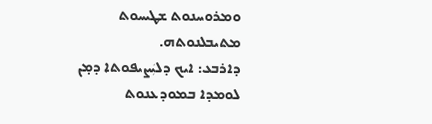ܘܡܪܘܚܢܘܬ ܫܛܝܚܘܬ ܡܬܝܒܠܢܘܬܗ.
ܕܐܪܒܥ: ܐܝܟ ܕܠܝܲܨܝܦܘܬܐ ܕܡ̣ܢ ܠܘܡܕܐ ܒܡܘܕܥܢܘܬ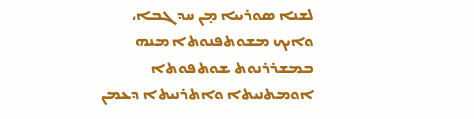ܠܫܢܐ ܣܘܪܝܝܐ ܡ̣ܢ ܚܕ ܓܒܐ، ܘܐܝܟ ܡܫܘܬܦܢܘܬܐ ܡܢܗ ܒܡܫܪܪܢܘܬ ܫܘܬܦܘܬܐ ܐܘܡܬܢܝܬܐ ܘܐܬܪܢܝܬܐ ܕܥܡܢ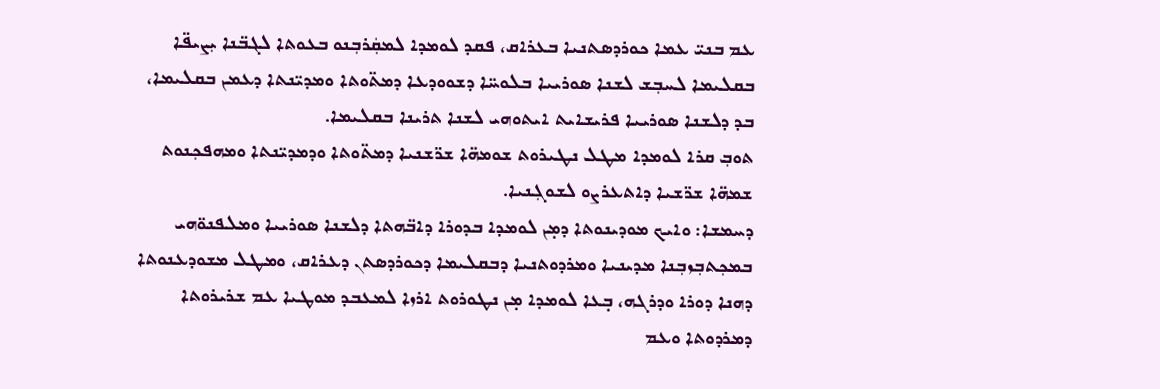ܥܡ ܒܢܝ̈ ܥܡܐ ܟܘܪܕܣܬܢܝܐ ܒܥܪܐܩ، ܦܩܕ ܠܘܡܕܐ ܠܡܩܲܪܒܼܢܘ ܒܥܘܬܐ ܠܓܒ̈ܢܐ ܝܼܨܝܦ̈ܐ ܒܩܠܝܡܐ ܠܚܒܼܫ ܠܫܢܐ ܣܘܪܝܝܐ ܒܠܘܚ̈ܐ ܕܫܘܘܕܥܐ ܕܡܬ̈ܘܬܐ ܘܡܕܝ̈ܢܬܐ ܕܥܡܢ ܒܩܠܝܡܐ، ܒܕ ܕܠܫܢܐ ܣܘܪܝܝܐ ܦܪܝܫܐܝܬ ܐܝܬܘܗܝ ܠܫܢܐ ܬܪܝܢܐ ܒܩܠܝܡܐ.
ܬܘܒܼ ܩܪܐ ܠܘܡܕܐ ܡܛܠ ܢܛܝܪܘܬ ܫܘܡܗ̈ܐ ܫܪ̈ܫܢܝܐ ܕܡܬ̈ܘܬܐ ܘܕܡܕܝ̈ܢܬܐ ܘܡܗܦܟܼܢܘܬ ܫܡܗ̈ܐ ܫܪ̈ܫܝܐ ܕܐܬܥܪܨܘ ܠܫܘܓܼܢܝܐ.
ܕܚܡܫܐ: ܘܐܝܟ ܡܘܕܝܢܘܬܐ ܕܡ̣ܢ ܠܘܡܕܐ ܒܕܘܪܐ ܕܐܒ̈ܗܬܐ ܕܠܫܢܐ ܣܘܪܝܝܐ ܘܡܠܦܢܘ̈ܗܝ ܒܡܟܼܬܒܼܙܒܼܢܐ ܡܕܝܢܝܐ ܘܡܪܕܘܬܢܝܐ ܕܒܩܠܝܡܐ ܕܟܘܪܕܣܬܢ ܕܥܪܐܩ، ܘܡܛܠ ܡܫܘܕܥܢܘܬܐ ܕܗܢܐ ܕܘܪܐ ܘܕܪܓܗ، ܒ̣ܥܐ ܠܘܡܕܐ ܡ̣ܢ ܢܛܘܪܘܬ ܐܪܙܐ ܠܡܥܒܕ ܡܘܛܝܐ ܥܡ ܫܪܝܪܘܬܐ ܕܡܪܕܘܬܐ ܘܥܡ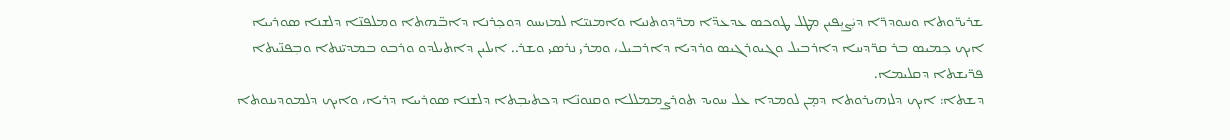ܫܪܝܪ̈ܘܬܐ ܘܚܘܕܪ̈ܐ ܕܝܲܨܝܼܦܝܢ ܡܛܠ ܛܘܟܣ ܥܕܥܕ̈ܐ ܡܪ̈ܕܘܬܢܝܐ ܘܐܡܢܝ̈ܐ ܠܡܙܝܚܘ ܕܘܟܼܪܢܐ ܕܐܒ̈ܗܬܐ ܘܡܠܦܢ̈ܐ ܕܠܫܢܐ ܣܘܪܝܝܐ ܐܝܟ ܟܼܡܝܣ ܒܪ ܩܪ̈ܕܚܐ ܕܐܪܒܝܠ ܘܓܝܘܪܓܝܣ ܘܪܕܝܐ ܕܐܪܒܝܠ، ܘܡܪܝ ܢܪܣܝ ܘܫܪ.. ܐܝܠܝܢ ܕܐܬܝܠܕܘ ܘܪܒܘ ܒܡܕܝ̈ܢܬܐ ܘܒܼܦܢ̈ܝܬܐ ܦܪ̈ܝܫܬܐ ܕܩܠܝܡܐ.
ܕܫܬܐ: ܐܝܟ ܕܠܙܗܝܪܘܬܐ ܕܡ̣ܢ ܠܘܡܕܐ ܥܠ ܚܘܝܕ ܬܘܪܨܡܡܠܠܐ ܘܩܢܘܢ̈ܐ ܕܟܬܝܒܼܬܐ ܕܠܫܢܐ ܣܘܪܝܝܐ ܕܪܝܐ، ܘܐܝܟ ܕܠܡܘܕܝܢܘܬܐ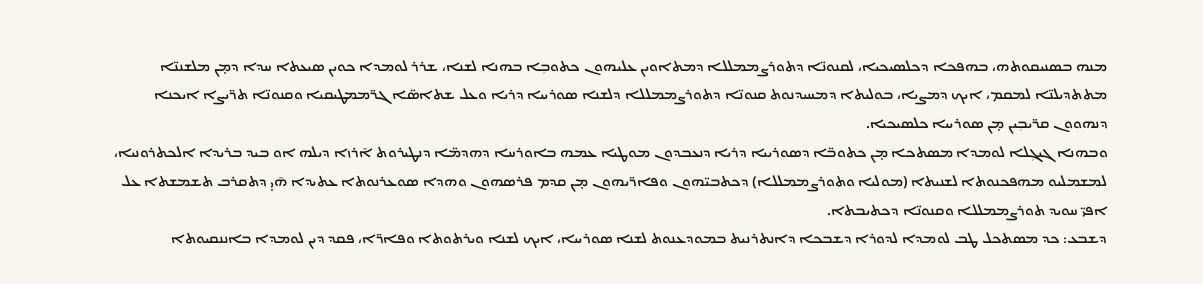ܡܢܗ ܒܣܢܝܩܘܬܗ، ܒܗܦܟܐ ܕܟܠܣܝܟܝܐ، ܠܩܢܘܢ̈ܐ ܕܬܘܪܨܡܡܠܠܐ ܕܡܬܐܘܝܢ ܥܠܝܗܘܢ ܟܬܘܒܼܐ ܒܗܢܐ ܠܫܢܐ، ܫܪܪ ܠܘܡܕܐ ܟܘܝܢ ܣܝܥܬܐ ܚܕܐ ܕܡ̣ܢ ܡܠܫܢܢ̈ܐ ܡܬܬܕܝܠܢ̈ܐ ܠܡܩܡ، ܐܝܟ ܕܡܨܝܐ، ܒܘܠܝܬܐ ܕܡܚܝܕܢܘܬ ܩܢܘܢ̈ܐ ܕܬܘܪܨܡܡܠܠܐ ܕܠܫܢܐ ܣܘܪܝܝܐ ܕܪܝܐ ܘܥܠ ܫܬܐܣ̈ܐ ܓܪ̈ܡܡܛܝܩܝܐ ܘܩܢܘܢ̈ܐ ܬܪ̈ܝܨܐ ܐܝܟܢܐ ܕܢܗܘܘܢ ܩܪ̈ܝܒܼܝܢ ܡ̣ܢ ܣܘܪܝܝܐ ܟܠܣܝܟܝܐ.
ܘܒܗܢܐ ܓܝܓܼܠܐ ܠܘܡܕܐ ܡܣܬܟܐ ܡ̣ܢ ܟܬܘܒ̈ܐ ܕܣܘܪܝܝܐ ܕܪܝܐ ܕܢܥܒܕܘܢ ܡܘܛܝܐ ܥܡܗ ܒܐܘܪܚܐ ܕܗܕܡ̈ܐ ܕܢܛܝܪܘܬ ܐ̄ܪܙܐ ܕܝܠܗ ܐܘ ܒܝܕ ܒܪܝܕܐ ܐܠܟܬܪܘܢܝܐ، ܠܡܫܡܠܝܘ ܡܗܦܟܢܘܬܐ ܠܫܢܝܬܐ (ܡܘܠܝܐ ܘܬܘܪܨܡܡܠܠܐ) ܕܟܬܒܝ̈ܗܘܢ ܘܦܐܪ̈ܝܗܘܢ ܡ̣ܢ ܩܕܡ ܦܪܣܗܘܢ ܘܗܕܐ ܣܘܥܪܢܘܬܐ ܥܬܝܕܐ ܗ̄ܝ̣ ܕܬܩܪܒ ܬܫܡܫܬܐ ܥܠ ܐܦܝ̈ ܚܘܝܕ ܬܘܪܨܡܡܠܠܐ ܘܩܢܘܢ̈ܐ ܕܟܬܝܒܬܐ.
ܕܫܒܥ: ܟܕ ܡܣܬܟܠ ܛܒ ܠܘܡܕܐ ܠܕܘܪܐ ܕܫܒܟܐ ܕܐܢܬܪܢܝܬ ܒܡܘܕܥܢܘܬ ܠܫܢܐ ܣܘܪܝܝܐ، ܐܝܟ ܠܫܢܐ ܘܝܪܬܘܬܐ ܘܦܐܪ̈ܐ، ܦܩܕ ܕܝܢ ܠܘܡܕܐ ܒܐܢܢܩܝܘܬܐ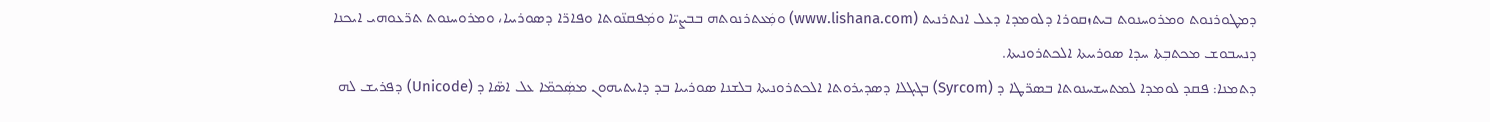ܕܡܛܘܪܢܘܬ ܘܡܪܘܚܢܘܬ ܒܝܬܙܩܘܪܐ ܕܠܘܡܕܐ ܕܥܠ ܐܢܬܪܢܝܬ (www.lishana.com) ܘܡܲܥܬܪܢܘܬܗ ܒܒܨܝ̈ܐ ܘܡܲܦܩܢ̈ܘܬܐ ܘܦܐܪ̈ܐ ܕܣܘܪܝܝܐ، ܘܡܪܘܚܢܘܬ ܬܪ̈ܥܘܗܝ ܐܝܟܢܐ ܕܢܚܒܘܫ ܡܟܬܒܼܬܐ ܚܕܐ ܣܘܪܝܝܬܐ ܐܠܟܬܪܘܢܝܬܐ.
ܕܬܡܢܐ: ܦܩܕ ܠܘܡܕܐ ܠܡܬܚܫܚܢܘܬܐ ܒܣܪ̈ܛܐ ܕ (Syrcom) ܒܓܝܓܠܐ ܕܣܕܝܪܘܬܐ ܐܠܟܬܪܘܢܝܬܐ ܒܠܫܢܐ ܣܘܪܝܝܐ ܒܕ ܕܐܝܬܝܗܘܢ ܡܣܲܟܡ̈ܐ ܥܠ ܐܣ̈ܐ ܕ (Unicode) ܕܦܪܝܫ ܠܗ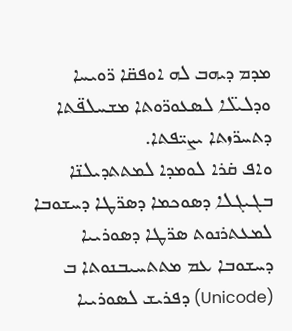ܡܕܡ ܕܝܗܒ ܠܗ ܐܘܦܩ̈ܐ ܪ̈ܘܝܚܐ ܘܕܠܝܠ̈ܐ ܠܣܥܘܪ̈ܘܬܐ ܡܫܚܠܦ̈ܬܐ ܕܬܚܪ̈ܙܬܐ ܝܨܝ̈ܦܬܐ.
ܘܐܦ ܩ̇ܪܐ ܠܘܡܕܐ ܠܡܬܬܕܝܠܢ̈ܐ ܒܓܝܓܠܐ ܕܣܘܟܡܐ ܕܣܪ̈ܛܐ ܕܚܫܘܒܐ ܠܡܥܬܪܢܘܬ ܣܪ̈ܛܐ ܕܣܘܪܝܝܐ ܕܚܫܘܒܐ ܥܡ ܡܬܬܚܝܒܢܘܬܐ ܒ (Unicode) ܕܦܪܝܫ ܠܣܘܪܝܝܐ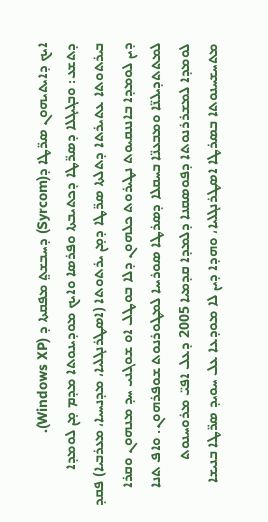ܐܝܟ ܕܐܝܬܝܗܘܢ ܣܪ̈ܛܐ ܕ(Syrcom) ܕܚܒܫܬ̤ ܡܦܩܬܐ ܕ (Windows XP).
ܕܬܫܥ: ܘܒܓܝܓܠܐ ܕܣܪ̈ܛܐ ܕܟܬܝܒܬܐ ܘܦܪܣܐ ܘܐܝܟ ܡܘܕܝܢܘܬܐ ܡܕܡ ܡ̣ܢ ܠܘܡܕܐ ܒܝܪܬܘܬܐ ܥܬܝܪܬܐ ܕܬܠܬܐ ܣܪ̈ܛܐ ܕܡ̣ܢ ܝܪܬܘܬܐ (ܐܣܛܪܢܓܠܝܐ، ܡܕܢܚܝܐ، ܡܥܪܒܝܐ) ܦܩܕ ܕܝܢ ܠܘܡܕܐ ܒܐܢܢܩܝܘܬ ܢܛܝܪܘܬ ܟܠܗܘܢ ܕܠܐ ܒܘܛܠ ܐܘ ܫܘܓܢܝ ܚܕ ܡܢܗܘܢ ܘܩܪܐ ܠܡܬܬܕܝܠܢ̈ܐ ܘܡܒܥܢ̈ܐ ܒܚܩܠܐ ܕܣܪܛܐ ܣܘܪܝܝܐ ܠܡܛܘܪܢܘܬ ܫܘܦܪܗܘܢ. ܘܐܦ ܬܢܐ ܠܘܡܕܐ ܠܡܫܪܪܢܘܬܐ ܕܦܘܣܩܢܐ ܕܠܡܕܐ ܩܕܡܝܐ 2005 ܕܥܠ ܐܦܝ̈ ܡܪܘܚܢܘܬ ܡܬܚܫܚܢܘܬܐ ܒܣܪܛܐ ܐܣܛܪܢܓܠܝܐ، ܘܗܕܐ ܕܝܢ ܠܐ ܡܘܕܥܐ ܥܠ ܚܘܝܕ ܣܪ̈ܛܐ ܒܢܝܫܐ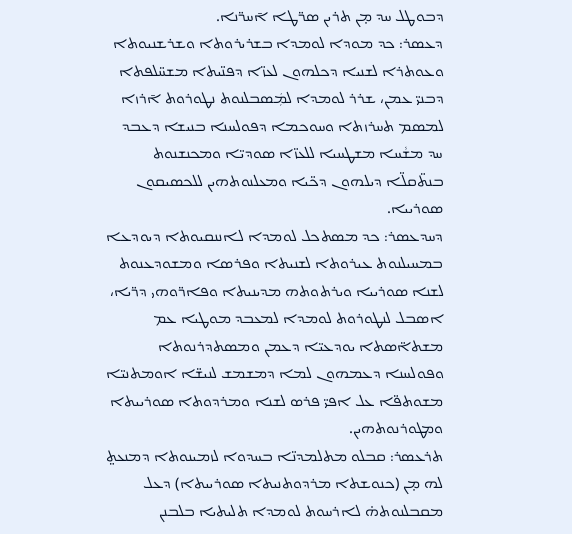ܕܒܘܛܠ ܚܕ ܡ̣ܢ ܬܪܝܢ ܣܪ̈ܛܐ ܐ̄ܚܪ̈ܢܐ.
ܕܥܣܪ: ܟܕ ܡܘܕܐ ܠܘܡܕܐ ܒܫܪܝܪܘܬܐ ܘܫܪܫܢܝܘܬܐ ܘܥܘܬܪܐ ܠܫܢܝܐ ܕܟܠܗܘܢ ܠܥܙ̈ܐ ܕܦܢ̈ܝܬܐ ܡܫܚ̈ܠܦܬܐ ܕܒܢܝ̈ ܥܡܢ، ܫܪܪ ܠܘܡܕܐ ܠܡܲܣܒܠܢܘܬ ܢܛܘܪܘܬ ܐ̄ܪܙܐ ܠܡܣܡ ܬܚܪܙܬܐ ܘܚܘܟܡܐ ܕܦܘܠܚܢܐ ܒܢܝܫܐ ܕܥܒܕ ܚܕ ܡܫܵܚܐ ܡܫܛܚܝܐ ܠܠܥܙ̈ܐ ܣܘܕܝ̈ܐ ܘܡܟܢܫܢܘܬ ܒܢܬ̈ܩܠ̈ܐ ܕܝܠܗܘܢ ܕܟ̈ܝܐ ܘܡܥܠܢܘܬܗܝܢ ܠܠܟܣܝܩܘܢ ܣܘܪܝܝܐ.
ܕܚܕܥܣܪ: ܟܕ ܡܣܬܟܠ ܠܘܡܕܐ ܠܐܢܢܩܝܘܬܐ ܕܝܘܕܥܐ ܒܡܚܝܠܢܘܬ ܥܝܪܘܬܐ ܠܫܢܝܬܐ ܘܦܪܣܐ ܘܡܫܘܕܥܢܘܬ ܠܫܢܐ ܣܘܪܝܝܐ ܘܝܪܬܘܬܗ ܡܕܝܢܝܬܐ ܘܦܐܪ̈ܘܗܝ ܕܪ̈ܝܐ، ܐܣܒܠ ܠܢܛܘܪܘܬ ܠܘܡܕܐ ܠܡܥܒܕ ܡܘܛܝܐ ܥܡ ܡܫܬܐ̈ܣܬܐ ܝܘܕܥܝ̈ܐ ܕܥܡܢ ܘܡܣܬܕܪܢܘܬܐ ܘܦܘܠܚܢܐ ܕܥܡܗܘܢ ܠܡܐ ܕܡܫܡܫ ܠܢܝܫ̈ܐ ܐܘܡܬܢܝ̈ܐ ܡܫܘܬܦ̈ܐ ܥܠ ܐܦܝ̈ ܦܪܣ ܠܫܢܐ ܘܡܪܕܘܬܐ ܣܘܪܝܝܬܐ ܘܡܛܘܪܢܘܬܗܝܢ.
ܬܪܥܣܪ: ܩܒܠܘ ܡܬܠܡܕܢ̈ܐ ܒܚܕܘܐ ܠܙܡܝܢܘܬܐ ܕܡܢܥܬ̤ ܠܗ ܡ̣ܢ (ܟܢܘܫܬܐ ܡܪܕܘܬܢܝܬܐ ܣܘܪܝܝܬܐ) ܕܥܠ ܡܩܒܠܢܘܬܗ̇ ܠܐܪܚܘܬ ܠܘܡܕܐ ܬܠܝܬܝܐ ܒܠܒܢܢ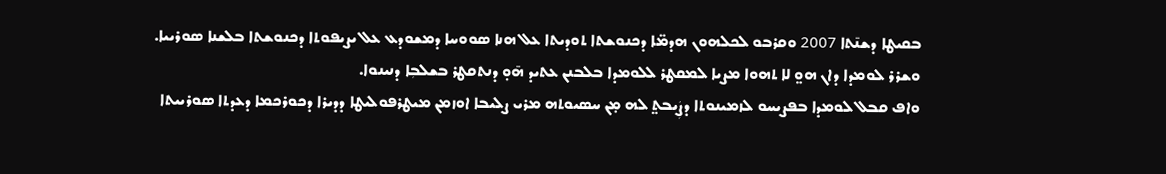ܒܩܝܛܐ ܕܫܢ̄ܬܐ 2007 ܘܩܪܒܘ ܠܟܠܗܘܢ ܗܕܡ̈ܐ ܕܟܢܘܫܬܐ ܬܘܕܝܬܐ ܥܠ ܗܢܐ ܣܘܘܚܐ ܕܡܫܘܕܥ ܥܠ ܝܨܝܦܘܬܐ ܕܟܢܘܫܬܐ ܒܠܫܢܐ ܣܘܪܝܝܐ.
ܘܫܪܪ ܠܘܡܕܐ ܕܐܢ ܗܘ̤ ܠܐ ܬܗܘܐ ܡܨܝܐ ܠܡܩܛܪ ܠܠܘܡܕܐ ܒܠܒܢܢ ܥܬܝܕ ܗ̄ܘ̣ ܕܢܬܩܛܪ ܒܫܠܒܼܐ ܕܢܝܢܘܐ.
ܘܐܦ ܩܒܠ ܠܘܡܕܐ ܒܦܨܝܚܘ ܠܙܡܝܢܘܬܐ ܕܨܲܝܒܬ̤ ܠܗ ܡ̣ܢ ܚܣܝܘܬܗ ܡܪܝ ܨܠܝܒܐ ܐܘܙܡܢ ܡܝܛܪܦܘܠܝܛܐ ܕܕܝܪܐ ܕܟܘܪܟܡܐ ܕܥܕܬܐ ܣܘܪܝܝܬܐ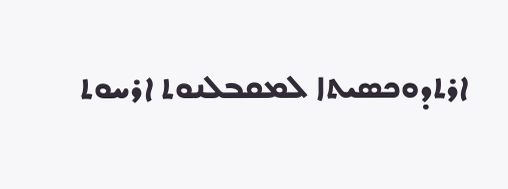ܐܪܬܕܘܟܣܝܬܐ ܠܡܩܒܠܢܘܬ ܐܪܚܘܬ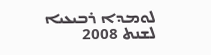ܠܘܡܕܐ ܪܒܝܥܝܐ ܠܫܢܬ 2008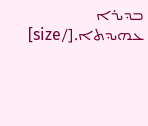ܒܕܝܪܐ ܥܗܝܕܬܐ.[/size]